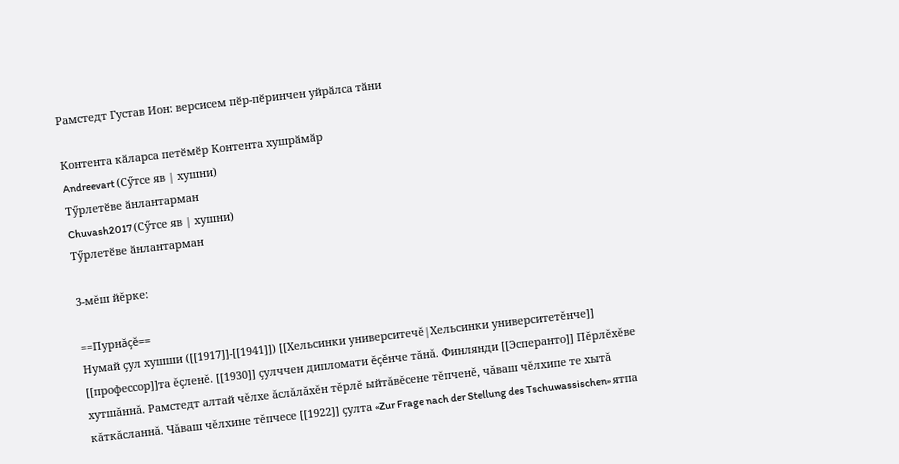Рамстедт Густав Ион: версисем пӗр-пӗринчен уйрӑлса тӑни

Контента кӑларса петӗмӗр Контента хушрӑмӑр
Andreevart (Сӳтсе яв | хушни)
Тӳрлетӗве ӑнлантарман
Chuvash2017 (Сӳтсе яв | хушни)
Тӳрлетӗве ӑнлантарман

3-мĕш йĕрке:

==Пурнăçĕ==
Нумай çул хушши ([[1917]]-[[1941]]) [[Хельсинки университечĕ|Хельсинки университетĕнче]] [[профессор]]та ĕçленĕ. [[1930]] çулччен дипломати ĕçĕнче тăнă. Финлянди [[Эсперанто]] Пĕрлĕхĕве хутшăннă. Рамстедт алтай чĕлхе ăслăлăхĕн тĕрлĕ ыйтăвĕсене тĕпченĕ, чăваш чĕлхипе те хытă кăткăсланнă. Чăваш чĕлхине тĕпчесе [[1922]] çулта «Zur Frage nach der Stellung des Tschuwassischen» ятпа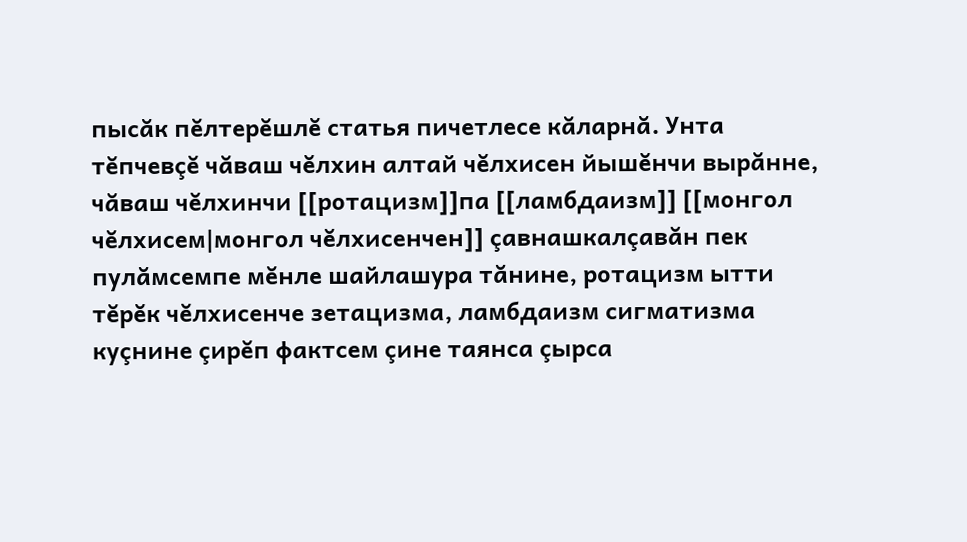пысăк пĕлтерĕшлĕ статья пичетлесе кăларнă. Унта тĕпчевçĕ чăваш чĕлхин алтай чĕлхисен йышĕнчи вырăнне, чăваш чĕлхинчи [[ротацизм]]па [[ламбдаизм]] [[монгол чĕлхисем|монгол чĕлхисенчен]] çавнашкалçавăн пек пулăмсемпе мĕнле шайлашура тăнине, ротацизм ытти тĕрĕк чĕлхисенче зетацизма, ламбдаизм сигматизма куçнине çирĕп фактсем çине таянса çырса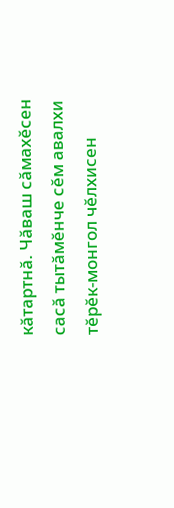кăтартнă. Чăваш сăмахĕсен сасă тытăмĕнче сĕм авалхи тĕрĕк-монгол чĕлхисен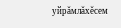уйрăмлăхĕсем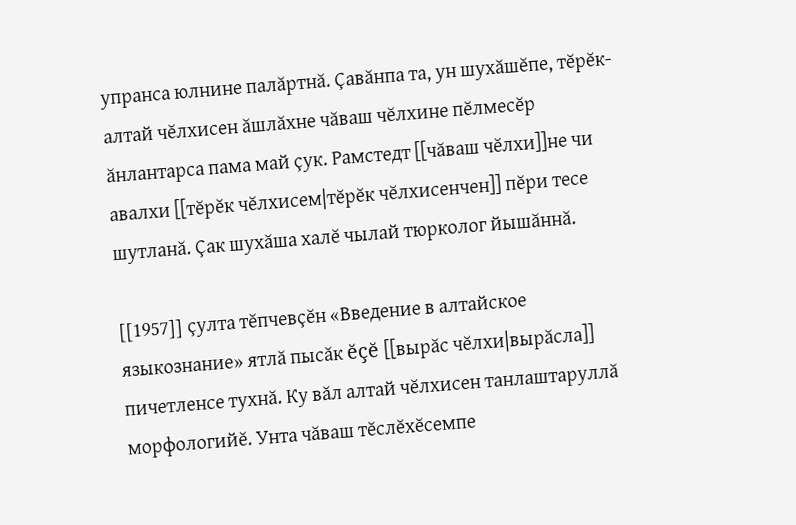упранса юлнине палăртнă. Çавăнпа та, ун шухăшĕпе, тĕрĕк-алтай чĕлхисен ăшлăхне чăваш чĕлхине пĕлмесĕр ăнлантарса пама май çук. Рамстедт [[чăваш чĕлхи]]не чи авалхи [[тĕрĕк чĕлхисем|тĕрĕк чĕлхисенчен]] пĕри тесе шутланă. Çак шухăша халĕ чылай тюрколог йышăннă.

[[1957]] çулта тĕпчевçĕн «Введение в алтайское языкознание» ятлă пысăк ĕçĕ [[вырăс чĕлхи|вырăсла]] пичетленсе тухнă. Ку вăл алтай чĕлхисен танлаштаруллă морфологийĕ. Унта чăваш тĕслĕхĕсемпе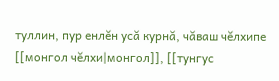туллин, пур енлĕн усă курнă, чăваш чĕлхипе [[монгол чĕлхи|монгол]], [[тунгус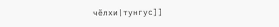чĕлхи|тунгус]]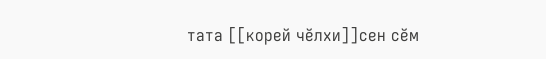тата [[корей чĕлхи]]сен сĕм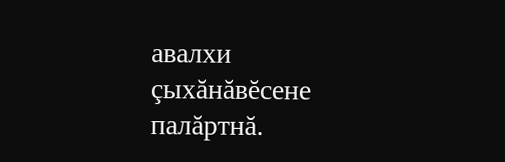авалхи çыхăнăвĕсене палăртнă.